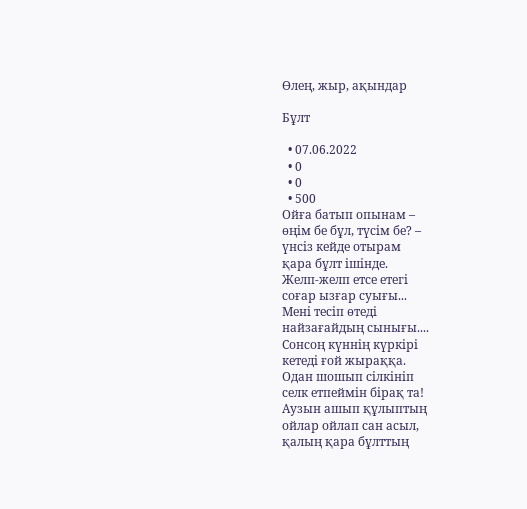Өлең, жыр, ақындар

Бұлт

  • 07.06.2022
  • 0
  • 0
  • 500
Ойға батып опынам –
өңiм бе бұл, түсiм бе? –
үнсiз кейде отырам
қара бұлт iшiнде.
Желп-желп етсе етегi
соғар ызғар суығы...
Менi тесiп өтедi
найзағайдың сынығы....
Сонсоң күннiң күркiрi
кетедi ғой жыраққа.
Одан шошып сiлкiнiп
селк етпеймiн бiрақ та!
Аузын ашып құлыптың
ойлар ойлап сан асыл,
қалың қара бұлттың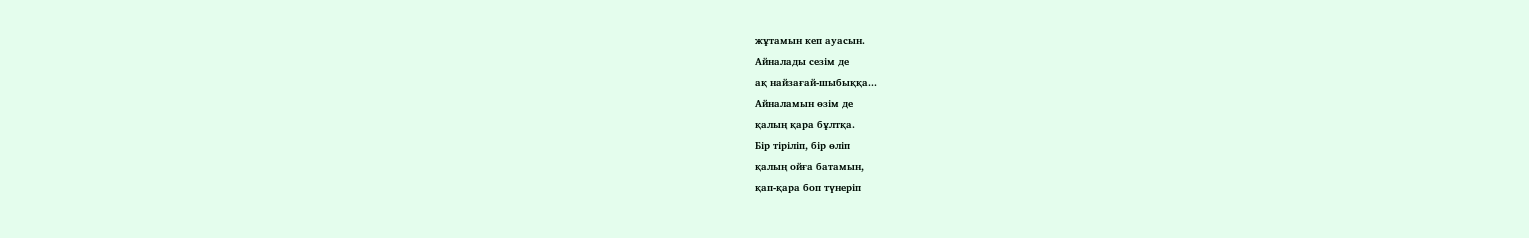жұтамын кеп ауасын.
Айналады сезiм де
ақ найзағай-шыбыққа...
Айналамын өзiм де
қалың қара бұлтқа.
Бiр тiрiлiп, бiр өлiп
қалың ойға батамын,
қап-қара боп түнерiп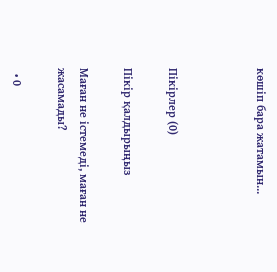көшiп бара жатамын...



Пікірлер (0)

Пікір қалдырыңыз

Маған не iстемедi, маған не жасамады?

  • 0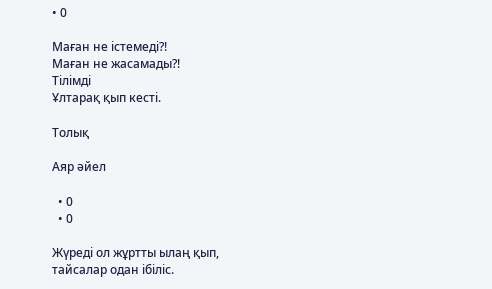• 0

Маған не iстемедi?!
Маған не жасамады?!
Тiлiмдi
Ұлтарақ қып кестi.

Толық

Аяр әйел

  • 0
  • 0

Жүредi ол жұртты ылаң қып,
тайсалар одан iбiлiс.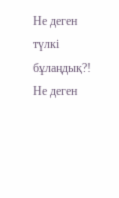Не деген түлкi бұлаңдық?!
Не деген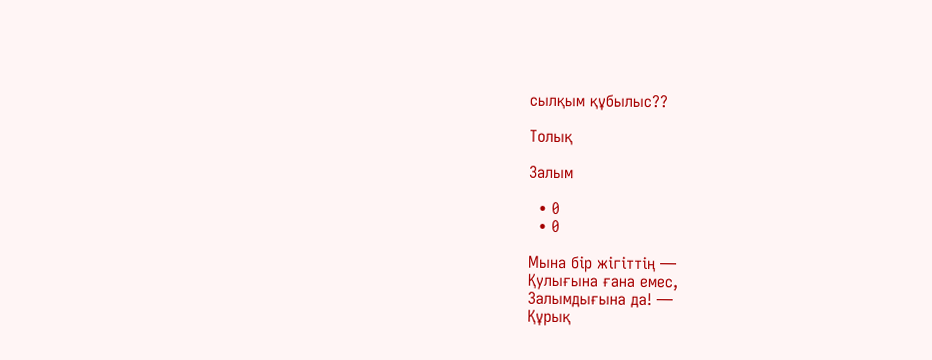сылқым құбылыс??

Толық

Залым

  • 0
  • 0

Мына бір жігіттің —
Қулығына ғана емес,
Залымдығына да! —
Құрық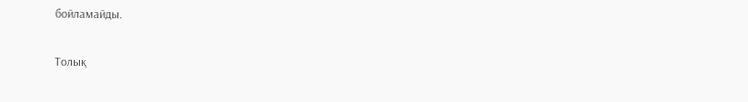бойламайды.

Толық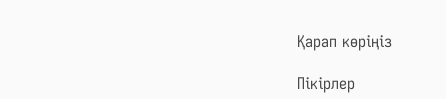Қарап көріңіз

Пікірлер